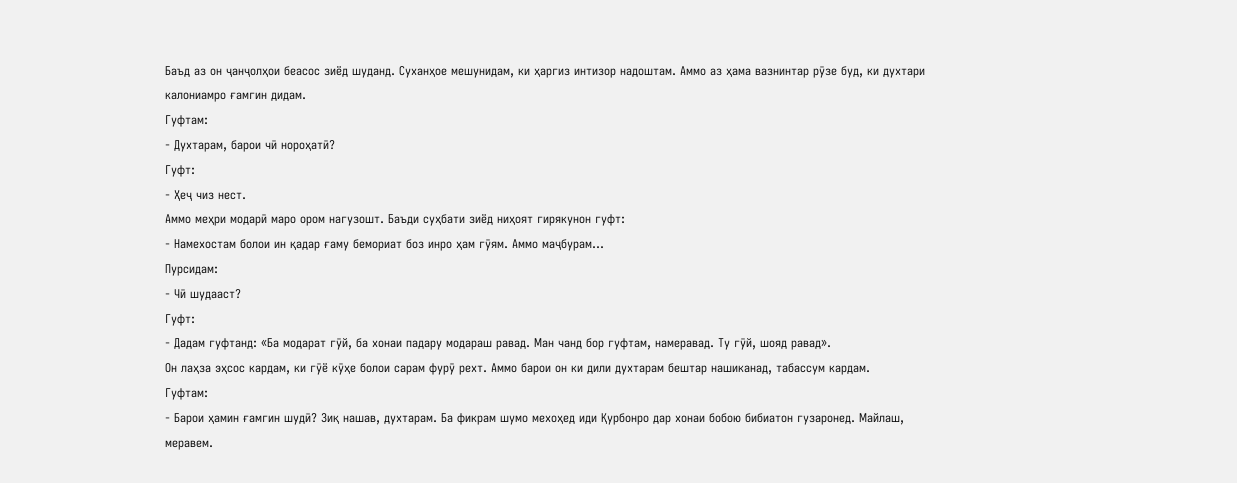Баъд аз он ҷанҷолҳои беасос зиёд шуданд. Суханҳое мешунидам, ки ҳаргиз интизор надоштам. Аммо аз ҳама вазнинтар рӯзе буд, ки духтари калониамро ғамгин дидам.
Гуфтам:
- Духтарам, барои чӣ нороҳатӣ?
Гуфт:
- Ҳеҷ чиз нест.
Аммо меҳри модарӣ маро ором нагузошт. Баъди суҳбати зиёд ниҳоят гирякунон гуфт:
- Намехостам болои ин қадар ғаму бемориат боз инро ҳам гӯям. Аммо маҷбурам...
Пурсидам:
- Чӣ шудааст?
Гуфт:
- Дадам гуфтанд: «Ба модарат гӯй, ба хонаи падару модараш равад. Ман чанд бор гуфтам, намеравад. Ту гӯй, шояд равад».
Он лаҳза эҳсос кардам, ки гӯё кӯҳе болои сарам фурӯ рехт. Аммо барои он ки дили духтарам бештар нашиканад, табассум кардам.
Гуфтам:
- Барои ҳамин ғамгин шудӣ? Зиқ нашав, духтарам. Ба фикрам шумо мехоҳед иди Қурбонро дар хонаи бобою бибиатон гузаронед. Майлаш, меравем.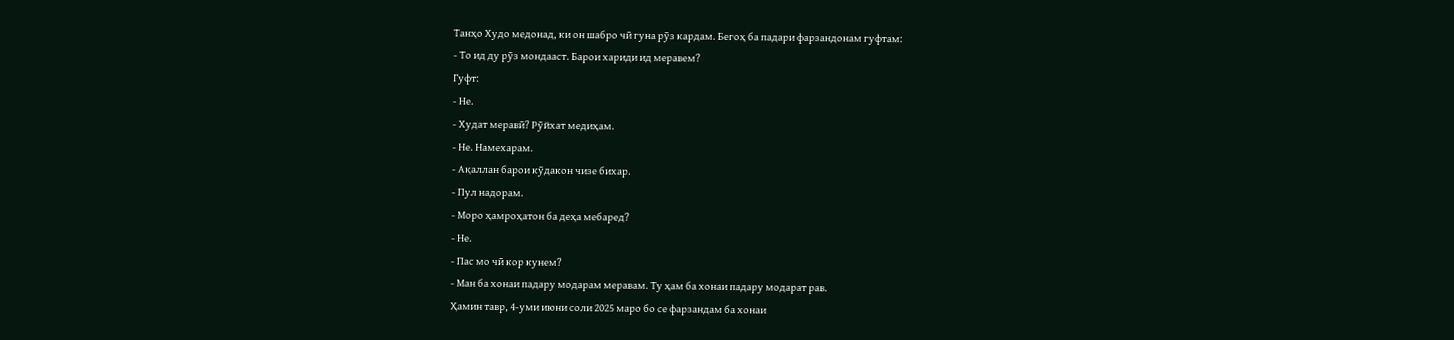Танҳо Худо медонад, ки он шабро чӣ гуна рӯз кардам. Бегоҳ ба падари фарзандонам гуфтам:
- То ид ду рӯз мондааст. Барои хариди ид меравем?
Гуфт:
- Не.
- Худат меравӣ? Рӯйхат медиҳам.
- Не. Намехарам.
- Ақаллан барои кӯдакон чизе бихар.
- Пул надорам.
- Моро ҳамроҳатон ба деҳа мебаред?
- Не.
- Пас мо чӣ кор кунем?
- Ман ба хонаи падару модарам меравам. Ту ҳам ба хонаи падару модарат рав.
Ҳамин тавр, 4-уми июни соли 2025 маро бо се фарзандам ба хонаи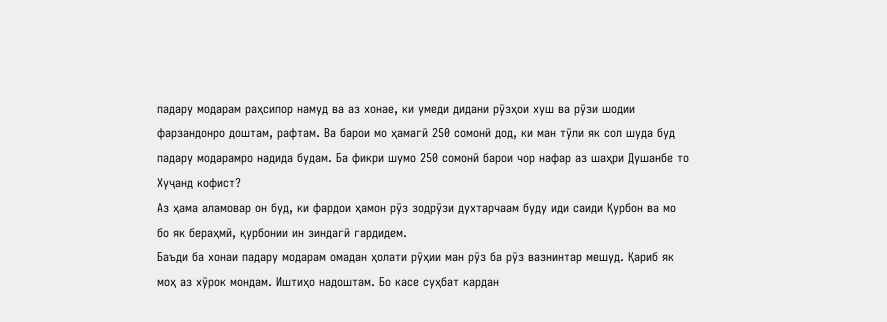падару модарам раҳсипор намуд ва аз хонае, ки умеди дидани рӯзҳои хуш ва рӯзи шодии фарзандонро доштам, рафтам. Ва барои мо ҳамагӣ 250 сомонӣ дод, ки ман тӯли як сол шуда буд падару модарамро надида будам. Ба фикри шумо 250 сомонӣ барои чор нафар аз шаҳри Душанбе то Хуҷанд кофист?
Аз ҳама аламовар он буд, ки фардои ҳамон рӯз зодрӯзи духтарчаам буду иди саиди Қурбон ва мо бо як бераҳмӣ, қурбонии ин зиндагӣ гардидем.
Баъди ба хонаи падару модарам омадан ҳолати рӯҳии ман рӯз ба рӯз вазнинтар мешуд. Қариб як моҳ аз хӯрок мондам. Иштиҳо надоштам. Бо касе суҳбат кардан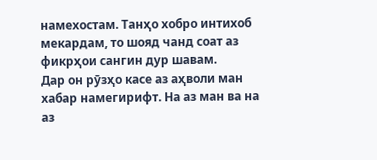намехостам. Танҳо хобро интихоб мекардам, то шояд чанд соат аз фикрҳои сангин дур шавам.
Дар он рӯзҳо касе аз аҳволи ман хабар намегирифт. На аз ман ва на аз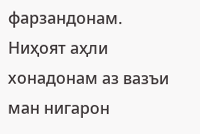фарзандонам.
Ниҳоят аҳли хонадонам аз вазъи ман нигарон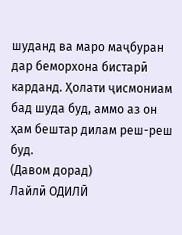шуданд ва маро маҷбуран дар беморхона бистарӣ карданд. Ҳолати ҷисмониам бад шуда буд, аммо аз он ҳам бештар дилам реш-реш буд.
(Давом дорад)
Лайлӣ ОДИЛӢ